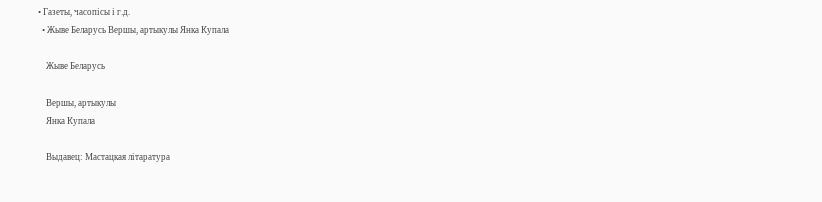• Газеты, часопісы і г.д.
  • Жыве Беларусь Вершы, артыкулы Янка Купала

    Жыве Беларусь

    Вершы, артыкулы
    Янка Купала

    Выдавец: Мастацкая літаратура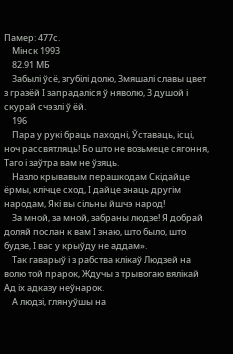Памер: 477с.
    Мінск 1993
    82.91 МБ
    Забылі ўсё, згубілі долю, Змяшалі славы цвет з гразёй I запрадаліся ў няволю, 3 душой і скурай счэзлі ў ёй.
    196
    Пара у рукі браць паходні, Ўставаць, ісці, ноч рассвятляць! Бо што не возьмеце сягоння, Таго і заўтра вам не ўзяць.
    Назло крывавым перашкодам Скідайце ёрмы, клічце сход, I дайце знаць другім народам, Які вы сільны йшчэ народ!
    За мной, за мной, забраны людзе! Я добрай доляй послан к вам I знаю, што было, што будзе, I вас у крыўду не аддам».
    Так гаварыў і з рабства клікаў Людзей на волю той прарок, Ждучы з трывогаю вялікай Ад іх адказу неўнарок.
    А людзі, глянуўшы на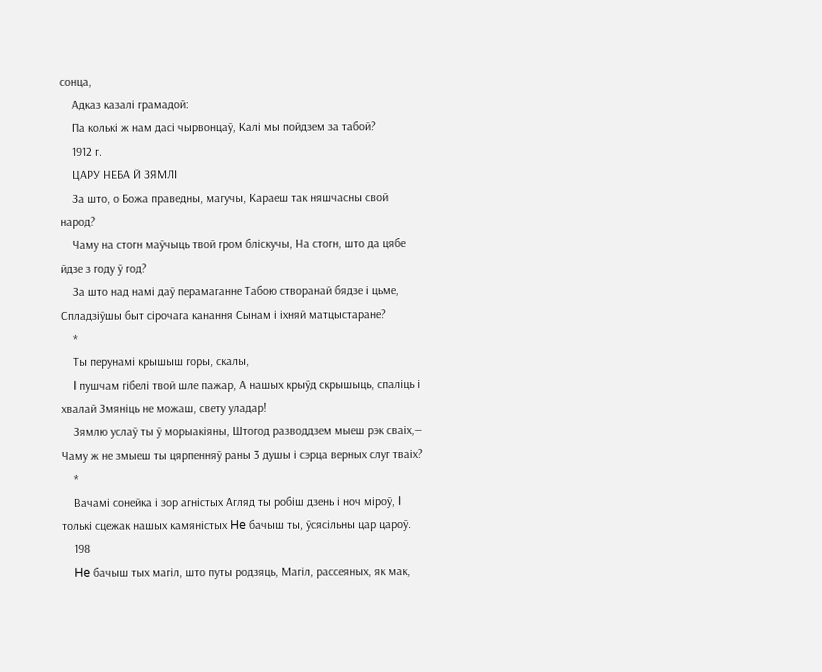сонца,
    Адказ казалі грамадой:
    Па колькі ж нам дасі чырвонцаў, Калі мы пойдзем за табой?
    1912 г.
    ЦАРУ НЕБА Й ЗЯМЛІ
    За што, о Божа праведны, магучы, Караеш так няшчасны свой народ?
    Чаму на стогн маўчыць твой гром бліскучы, На стогн, што да цябе йдзе з году ў год?
    За што над намі даў перамаганне Табою створанай бядзе і цьме, Спладзіўшы быт сірочага канання Сынам і іхняй матцыстаране?
    *
    Ты перунамі крышыш горы, скалы,
    I пушчам гібелі твой шле пажар, А нашых крыўд скрышыць, спаліць і хвалай Змяніць не можаш, свету уладар!
    Зямлю услаў ты ў морыакіяны, Штогод разводдзем мыеш рэк сваіх,— Чаму ж не змыеш ты цярпенняў раны 3 душы і сэрца верных слуг тваіх?
    *
    Вачамі сонейка і зор агністых Агляд ты робіш дзень і ноч міроў, I толькі сцежак нашых камяністых He бачыш ты, ўсясільны цар цароў.
    198
    He бачыш тых магіл, што путы родзяць, Магіл, рассеяных, як мак,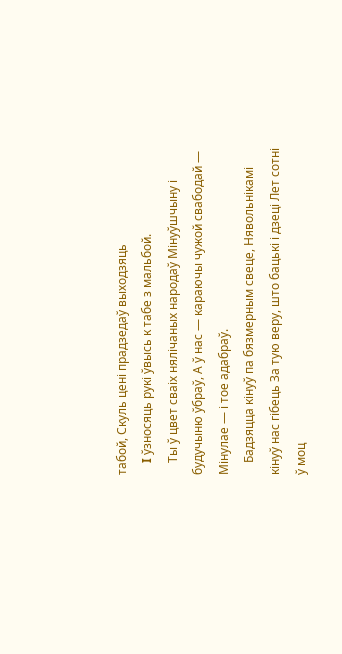табой, Скуль цені прадзедаў выходзяць
    I ўзносяць рукі ўвысь к табе з мальбой.
    Ты ў цвет сваіх нялічаных народаў Мінуўшчыну і будучыню ўбраў, А ў нас — караючы чужой свабодай — Мінулае — і тое адабраў.
    Бадзяцца кінуў па бязмерным свеце, Нявольнікамі кінуў нас гібець За тую веру, што бацькі і дзеці Лет сотні ў моц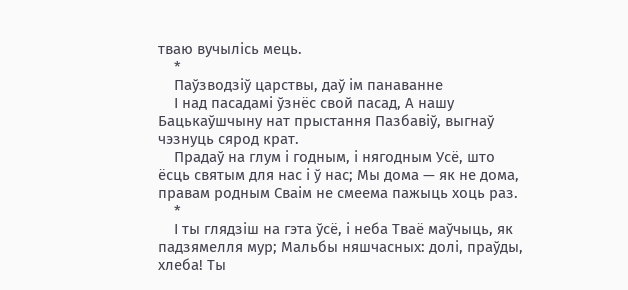тваю вучылісь мець.
    *
    Паўзводзіў царствы, даў ім панаванне
    I над пасадамі ўзнёс свой пасад, А нашу Бацькаўшчыну нат прыстання Пазбавіў, выгнаў чэзнуць сярод крат.
    Прадаў на глум і годным, і нягодным Усё, што ёсць святым для нас і ў нас; Мы дома — як не дома, правам родным Сваім не смеема пажыць хоць раз.
    *
    I ты глядзіш на гэта ўсё, і неба Тваё маўчыць, як падзямелля мур; Мальбы няшчасных: долі, праўды, хлеба! Ты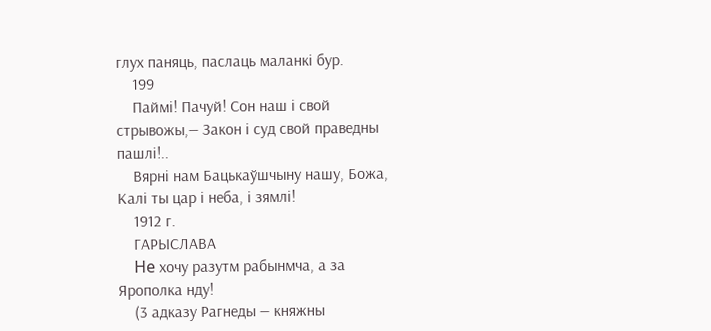глух паняць, паслаць маланкі бур.
    199
    Паймі! Пачуй! Сон наш і свой стрывожы,— Закон і суд свой праведны пашлі!..
    Вярні нам Бацькаўшчыну нашу, Божа, Калі ты цар і неба, і зямлі!
    1912 г.
    ГАРЫСЛАВА
    He хочу разутм рабынмча, а за Ярополка нду!
    (3 адказу Рагнеды — княжны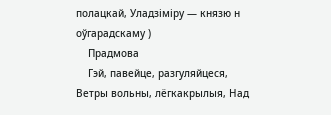полацкай, Уладзіміру — князю н оўгарадскаму )
    Прадмова
    Гэй, павейце, разгуляйцеся, Ветры вольны, лёгкакрылыя, Над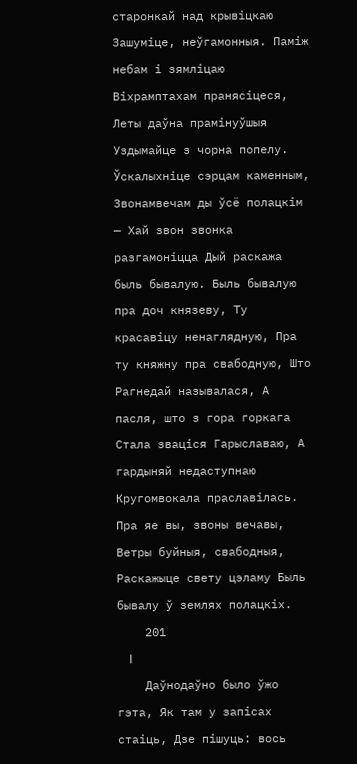старонкай над крывіцкаю Зашуміце, неўгамонныя. Паміж небам і зямліцаю Віхрамптахам пранясіцеся, Леты даўна прамінуўшыя Уздымайце з чорна попелу. Ўскалыхніце сэрцам каменным, Звонамвечам ды ўсё полацкім — Хай звон звонка разгамоніцца Дый раскажа быль бывалую. Быль бывалую пра доч князеву, Ту красавіцу ненаглядную, Пра ту княжну пра свабодную, Што Рагнедай называлася, А пасля, што з гора горкага Стала зваціся Гарыславаю, А гардыняй недаступнаю Кругомвокала праславілась. Пра яе вы, звоны вечавы, Ветры буйныя, свабодныя, Раскажыце свету цэламу Быль бывалу ў землях полацкіх.
    201
    I
    Даўнодаўно было ўжо гэта, Як там у запісах стаіць, Дзе пішуць: вось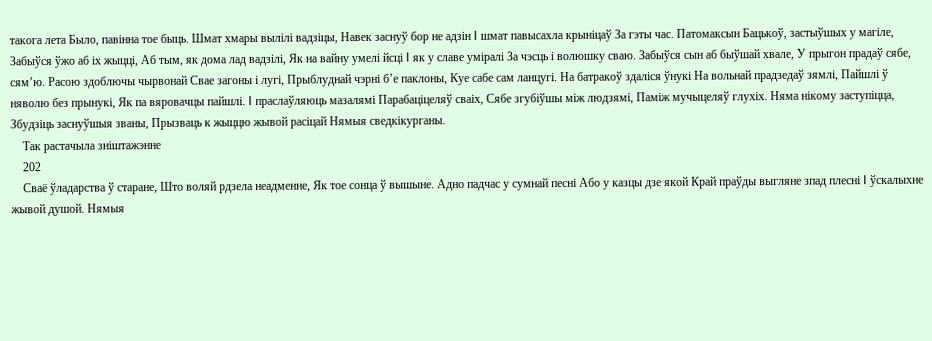такога лета Было, павінна тое быць. Шмат хмары вылілі вадзіцы, Навек заснуў бор не адзін I шмат павысахла крыніцаў За гэты час. Патомаксын Бацькоў, застыўшых у магіле, Забыўся ўжо аб іх жыцці, Аб тым, як дома лад вадзілі, Як на вайну умелі йсці I як у славе уміралі За чэсць і волюшку сваю. Забыўся сын аб быўшай хвале, У прыгон прадаў сябе, сям’ю. Расою здоблючы чырвонай Свае загоны і лугі, Прыблуднай чэрні б’е паклоны, Куе сабе сам ланцугі. На батракоў здаліся ўнукі На вольнай прадзедаў зямлі, Пайшлі ў няволю без прынукі, Як па вяровачцы пайшлі. I праслаўляюць мазалямі Парабаціцеляў сваіх, Сябе згубіўшы між людзямі, Паміж мучыцеляў глухіх. Няма нікому заступіцца, Збудзіць заснуўшыя званы, Прызваць к жыццю жывой расіцай Нямыя сведкікурганы.
    Так растачыла зніштажэнне
    202
    Сваё ўладарства ў старане, Што воляй рдзела неадменне, Як тое сонца ў вышыне. Адно падчас у сумнай песні Або у казцы дзе якой Край праўды выгляне зпад плесні I ўскалыхне жывой душой. Нямыя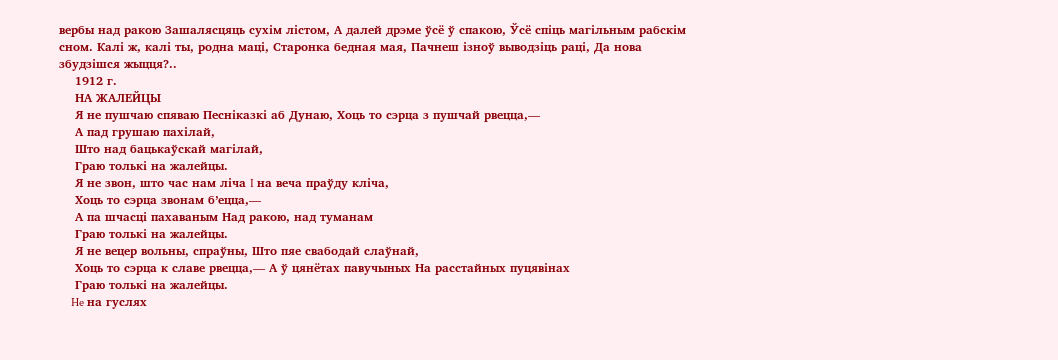вербы над ракою Зашалясцяць сухім лістом, А далей дрэме ўсё ў спакою, Ўсё спіць магільным рабскім сном. Калі ж, калі ты, родна маці, Старонка бедная мая, Пачнеш ізноў выводзіць раці, Да нова збудзішся жыцця?..
    1912 г.
    НА ЖАЛЕЙЦЫ
    Я не пушчаю спяваю Песніказкі аб Дунаю, Хоць то сэрца з пушчай рвецца,—
    А пад грушаю пахілай,
    Што над бацькаўскай магілай,
    Граю толькі на жалейцы.
    Я не звон, што час нам ліча I на веча праўду кліча,
    Хоць то сэрца звонам б’ецца,—
    А па шчасці пахаваным Над ракою, над туманам
    Граю толькі на жалейцы.
    Я не вецер вольны, спраўны, Што пяе свабодай слаўнай,
    Хоць то сэрца к славе рвецца,— А ў цянётах павучыных На расстайных пуцявінах
    Граю толькі на жалейцы.
    He на гуслях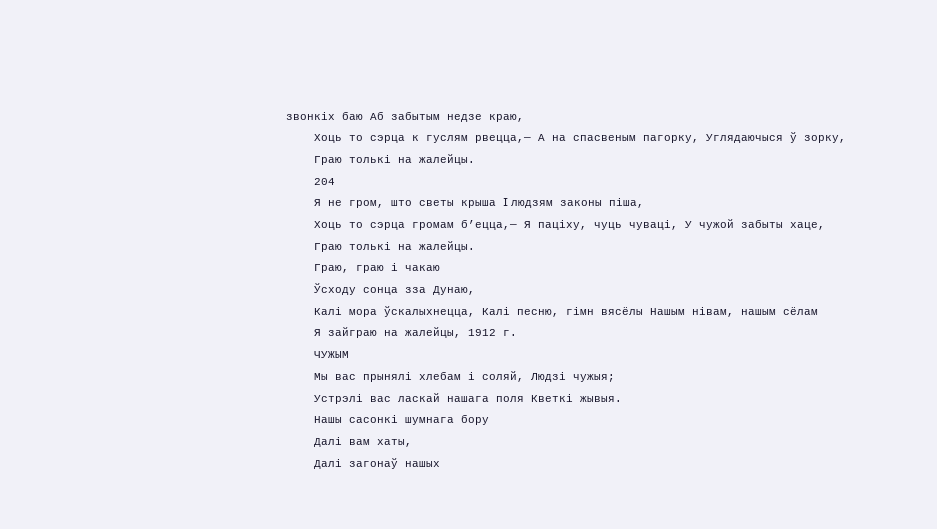звонкіх баю Аб забытым недзе краю,
    Хоць то сэрца к гуслям рвецца,— А на спасвеным пагорку, Углядаючыся ў зорку,
    Граю толькі на жалейцы.
    204
    Я не гром, што светы крыша I людзям законы піша,
    Хоць то сэрца громам б’ецца,— Я паціху, чуць чуваці, У чужой забыты хаце,
    Граю толькі на жалейцы.
    Граю, граю і чакаю
    Ўсходу сонца зза Дунаю,
    Калі мора ўскалыхнецца, Калі песню, гімн вясёлы Нашым нівам, нашым сёлам
    Я зайграю на жалейцы, 1912 г.
    ЧУЖЫМ
    Мы вас прынялі хлебам і соляй, Людзі чужыя;
    Устрэлі вас ласкай нашага поля Кветкі жывыя.
    Нашы сасонкі шумнага бору
    Далі вам хаты,
    Далі загонаў нашых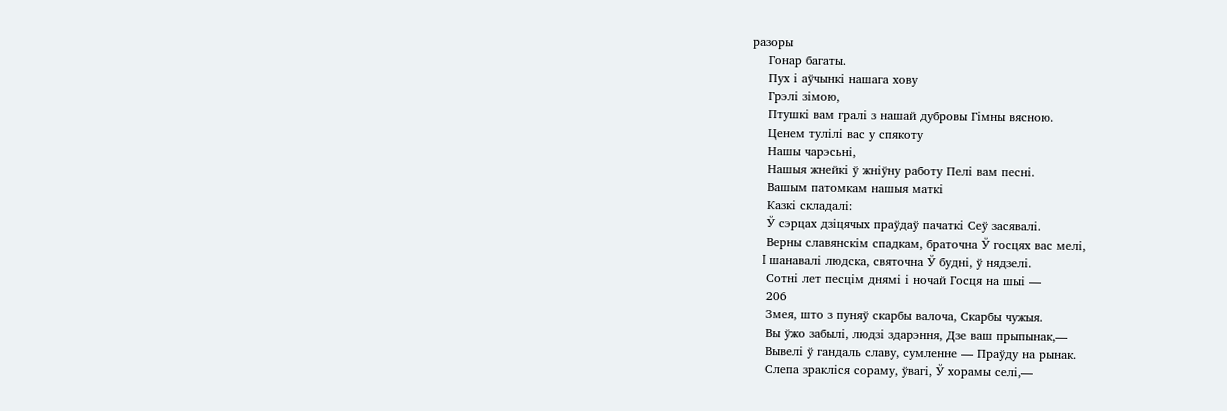разоры
    Гонар багаты.
    Пух і аўчынкі нашага хову
    Грэлі зімою,
    Птушкі вам гралі з нашай дубровы Гімны вясною.
    Ценем тулілі вас у спякоту
    Нашы чарэсьні,
    Нашыя жнейкі ў жніўну работу Пелі вам песні.
    Вашым патомкам нашыя маткі
    Казкі складалі:
    Ў сэрцах дзіцячых праўдаў пачаткі Сеў засявалі.
    Верны славянскім спадкам, браточна Ў госцях вас мелі,
    I шанавалі людска, святочна Ў будні, ў нядзелі.
    Сотні лет песцім днямі і ночай Госця на шыі —
    206
    Змея, што з пуняў скарбы валоча, Скарбы чужыя.
    Вы ўжо забылі, людзі здарэння, Дзе ваш прыпынак,—
    Вывелі ў гандаль славу, сумленне — Праўду на рынак.
    Слепа зракліся сораму, ўвагі, Ў хорамы селі,—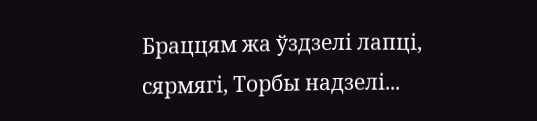Браццям жа ўздзелі лапці, сярмягі, Торбы надзелі...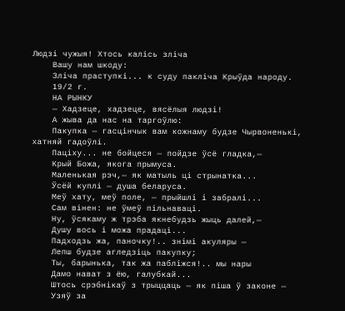Людзі чужыя! Хтось калісь зліча
    Вашу нам шкоду:
    Зліча праступкі... к суду пакліча Крыўда народу.
    19/2 г.
    НА РЫНКУ
    — Хадзеце, хадзеце, вясёлыя людзі!
    А жыва да нас на таргоўлю:
    Пакупка — гасцінчык вам кожнаму будзе Чырвоненькі, хатняй гадоўлі.
    Паціху... не бойцеся — пойдзе ўсё гладка,—
    Крый Божа, якога прымуса.
    Маленькая рэч,— як матыль ці стрынатка...
    Ўсёй куплі — душа беларуса.
    Меў хату, меў поле, — прыйшлі і забралі...
    Сам вінен: не ўмеў пільнаваці.
    Ну, ўсякаму ж трэба якнебудзь жыць далей,—
    Душу вось і можа прадаці...
    Падходзь жа, паночку!.. знімі акуляры —
    Лепш будзе агледзіць пакупку;
    Ты, барынька, так жа пабліжся!.. мы нары
    Дамо нават з ёю, галубкай...
    Штось срэбнікаў з трыццаць — як піша ў законе —
    Узяў за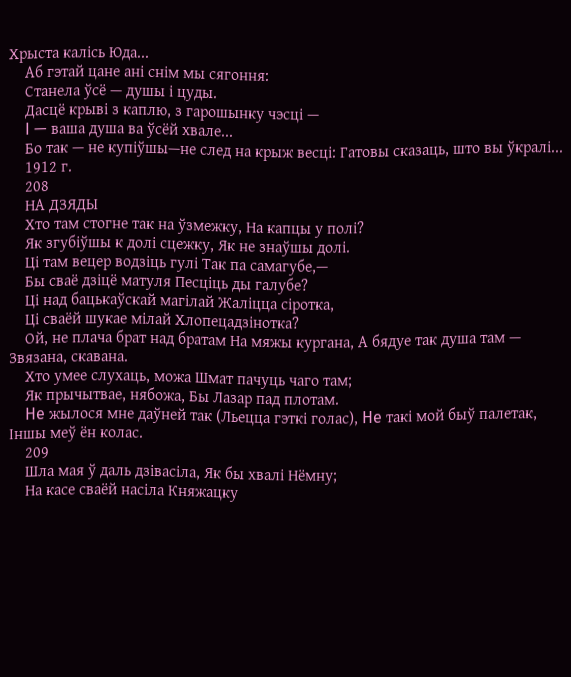Хрыста калісь Юда...
    Аб гэтай цане ані снім мы сягоння:
    Станела ўсё — душы і цуды.
    Дасцё крыві з каплю, з гарошынку чэсці —
    I — ваша душа ва ўсёй хвале...
    Бо так — не купіўшы—не след на крыж весці: Гатовы сказаць, што вы ўкралі...
    1912 г.
    208
    НА ДЗЯДЫ
    Хто там стогне так на ўзмежку, На капцы у полі?
    Як згубіўшы к долі сцежку, Як не знаўшы долі.
    Ці там вецер водзіць гулі Так па самагубе,—
    Бы сваё дзіцё матуля Песціць ды галубе?
    Ці над бацькаўскай магілай Жаліцца сіротка,
    Ці сваёй шукае мілай Хлопецадзінотка?
    Ой, не плача брат над братам На мяжы кургана, А бядуе так душа там — Звязана, скавана.
    Хто умее слухаць, можа Шмат пачуць чаго там;
    Як прычытвае, нябожа, Бы Лазар пад плотам.
    He жылося мне даўней так (Льецца гэткі голас), He такі мой быў палетак, Іншы меў ён колас.
    209
    Шла мая ў даль дзівасіла, Як бы хвалі Нёмну;
    На касе сваёй насіла Княжацку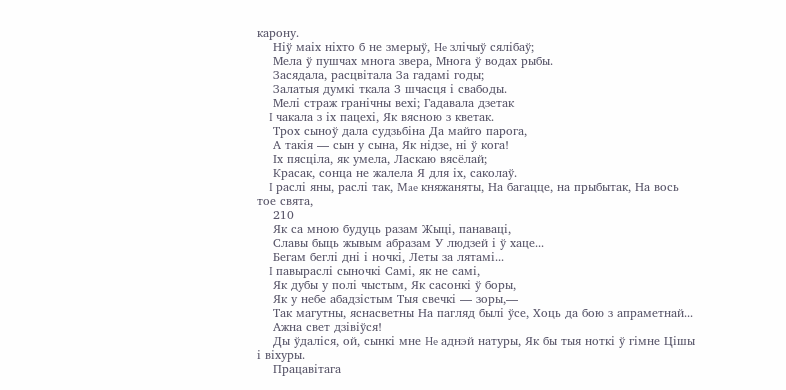карону.
    Ніў маіх ніхто б не змерыў, He злічыў сялібаў;
    Мела ў пушчах многа звера, Многа ў водах рыбы.
    Засядала, расцвітала За гадамі годы;
    Залатыя думкі ткала 3 шчасця і свабоды.
    Мелі страж гранічны вехі; Гадавала дзетак
    I чакала з іх пацехі, Як вясною з кветак.
    Трох сыноў дала судзьбіна Да майго парога,
    А такія — сын у сына, Як нідзе, ні ў кога!
    Іх пясціла, як умела, Ласкаю вясёлай;
    Красак, сонца не жалела Я для іх, саколаў.
    I раслі яны, раслі так, Mae княжаняты, На багацце, на прыбытак, На вось тое свята,
    210
    Як са мною будуць разам Жыці, панаваці,
    Славы быць жывым абразам У людзей і ў хаце...
    Бегам беглі дні і ночкі, Леты за лятамі...
    I павыраслі сыночкі Самі, як не самі,
    Як дубы у полі чыстым, Як сасонкі ў боры,
    Як у небе абадзістым Тыя свечкі — зоры,—
    Так магутны, яснасветны На пагляд былі ўсе, Хоць да бою з апраметнай...
    Ажна свет дзівіўся!
    Ды ўдаліся, ой, сынкі мне He аднэй натуры, Як бы тыя ноткі ў гімне Цішы і віхуры.
    Працавітага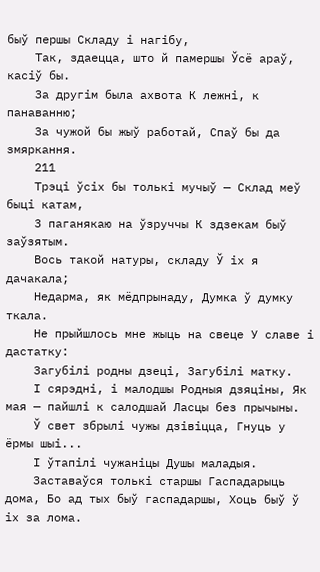быў першы Складу і нагібу,
    Так, здаецца, што й памершы Ўсё араў, касіў бы.
    За другім была ахвота К лежні, к панаванню;
    За чужой бы жыў работай, Спаў бы да змяркання.
    211
    Трэці ўсіх бы толькі мучыў — Склад меў быці катам,
    3 паганякаю на ўзруччы К здзекам быў заўзятым.
    Вось такой натуры, складу Ў іх я дачакала;
    Недарма, як мёдпрынаду, Думка ў думку ткала.
    He прыйшлось мне жыць на свеце У славе і дастатку:
    Загубілі родны дзеці, Загубілі матку.
    I сярэдні, і малодшы Родныя дзяціны, Як мая — пайшлі к салодшай Ласцы без прычыны.
    Ў свет збрылі чужы дзівіцца, Гнуць у ёрмы шыі...
    I ўтапілі чужаніцы Душы маладыя.
    Заставаўся толькі старшы Гаспадарыць дома, Бо ад тых быў гаспадаршы, Хоць быў ў іх за лома.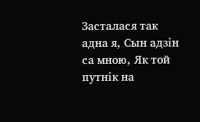Засталася так адна я, Сын адзін са мною, Як той путнік на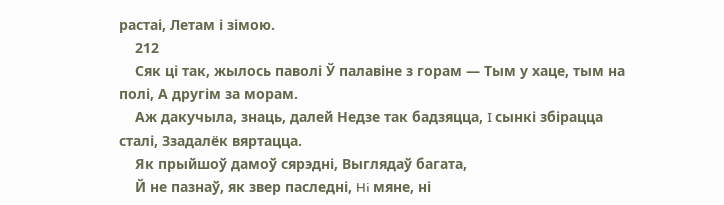растаі, Летам і зімою.
    212
    Сяк ці так, жылось паволі Ў палавіне з горам — Тым у хаце, тым на полі, А другім за морам.
    Аж дакучыла, знаць, далей Недзе так бадзяцца, I сынкі збірацца сталі, Ззадалёк вяртацца.
    Як прыйшоў дамоў сярэдні, Выглядаў багата,
    Й не пазнаў, як звер паследні, Hi мяне, ні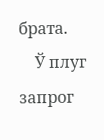брата.
    Ў плуг запрог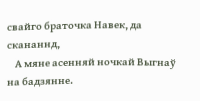свайго браточка Навек, да скананнд,
    А мяне асенняй ночкай Выгнаў на бадзянне.